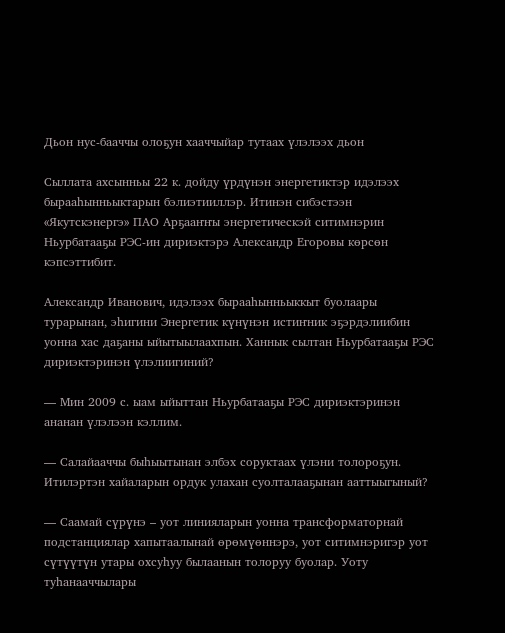Дьон нус-бааччы олоҕун хааччыйар тутаах үлэлээх дьон

Сыллата ахсынньы 22 к. дойду үрдүнэн энергетиктэр идэлээх бырааһынньыктарын бэлиэтииллэр. Итинэн сибэстээн «Якутскэнергэ» ПАО Арҕааҥҥы энергетическэй ситимнэрин Ньурбатааҕы РЭС-ин дириэктэрэ Александр Егоровы көрсөн кэпсэттибит.

Александр Иванович, идэлээх бырааһынньыккыт буолаары турарынан, эһигини Энергетик күнүнэн истиҥник эҕэрдэлиибин уонна хас даҕаны ыйытыылаахпын. Ханнык сылтан Ньурбатааҕы РЭС дириэктэринэн үлэлиигиний?

— Мин 2009 с. ыам ыйыттан Ньурбатааҕы РЭС дириэктэринэн ананан үлэлээн кэллим.

— Салайааччы быһыытынан элбэх соруктаах үлэни толороҕун. Итилэртэн хайаларын ордук улахан суолталааҕынан ааттыыгыный?

— Саамай сүрүнэ – уот линияларын уонна трансформаторнай подстанциялар хапытаалынай өрөмүөннэрэ, уот ситимнэригэр уот сүтүүтүн утары охсуһуу былаанын толоруу буолар. Уоту туһанааччылары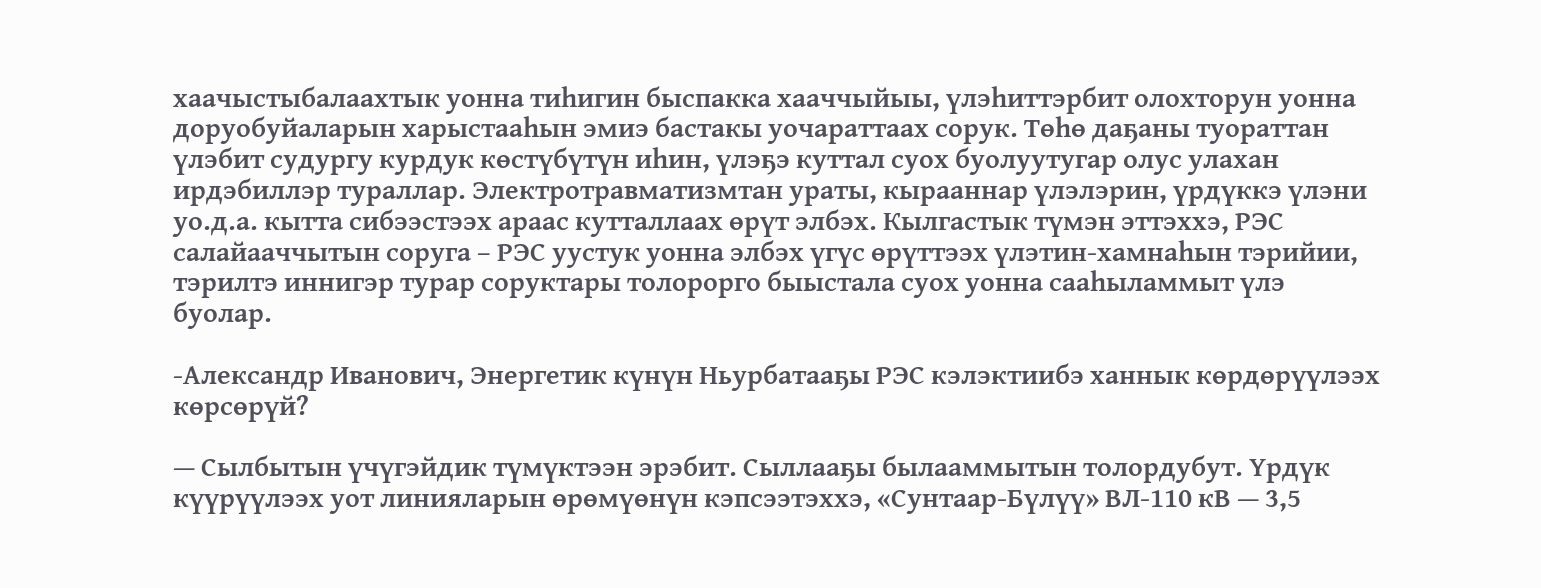хаачыстыбалаахтык уонна тиһигин быспакка хааччыйыы, үлэһиттэрбит олохторун уонна доруобуйаларын харыстааһын эмиэ бастакы уочараттаах сорук. Төһө даҕаны туораттан үлэбит судургу курдук көстүбүтүн иһин, үлэҕэ куттал суох буолуутугар олус улахан ирдэбиллэр тураллар. Электротравматизмтан ураты, кырааннар үлэлэрин, үрдүккэ үлэни уо.д.а. кытта сибээстээх араас кутталлаах өрүт элбэх. Кылгастык түмэн эттэххэ, РЭС салайааччытын соруга – РЭС уустук уонна элбэх үгүс өрүттээх үлэтин-хамнаһын тэрийии, тэрилтэ иннигэр турар соруктары толорорго быыстала суох уонна сааһыламмыт үлэ буолар.

-Александр Иванович, Энергетик күнүн Ньурбатааҕы РЭС кэлэктиибэ ханнык көрдөрүүлээх көрсөрүй?

— Сылбытын үчүгэйдик түмүктээн эрэбит. Сыллааҕы былааммытын толордубут. Үрдүк күүрүүлээх уот линияларын өрөмүөнүн кэпсээтэххэ, «Сунтаар-Бүлүү» ВЛ-110 кВ — 3,5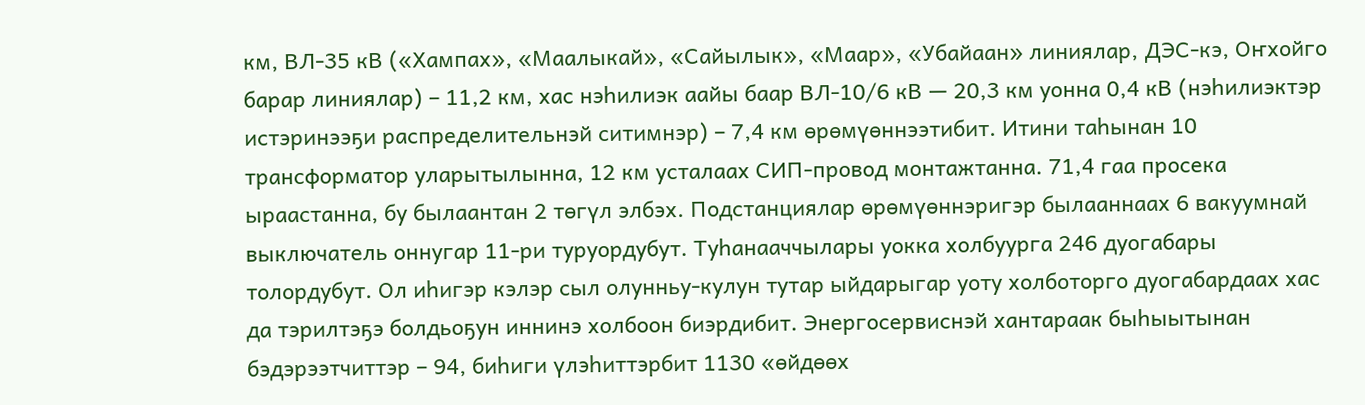км, ВЛ-35 кВ («Хампах», «Маалыкай», «Сайылык», «Маар», «Убайаан» линиялар, ДЭС-кэ, Оҥхойго барар линиялар) – 11,2 км, хас нэһилиэк аайы баар ВЛ-10/6 кВ — 20,3 км уонна 0,4 кВ (нэһилиэктэр истэринээҕи распределительнэй ситимнэр) – 7,4 км өрөмүөннээтибит. Итини таһынан 10 трансформатор уларытылынна, 12 км усталаах СИП-провод монтажтанна. 71,4 гаа просека ыраастанна, бу былаантан 2 төгүл элбэх. Подстанциялар өрөмүөннэригэр былааннаах 6 вакуумнай выключатель оннугар 11-ри туруордубут. Туһанааччылары уокка холбуурга 246 дуогабары толордубут. Ол иһигэр кэлэр сыл олунньу-кулун тутар ыйдарыгар уоту холботорго дуогабардаах хас да тэрилтэҕэ болдьоҕун иннинэ холбоон биэрдибит. Энергосервиснэй хантараак быһыытынан бэдэрээтчиттэр – 94, биһиги үлэһиттэрбит 1130 «өйдөөх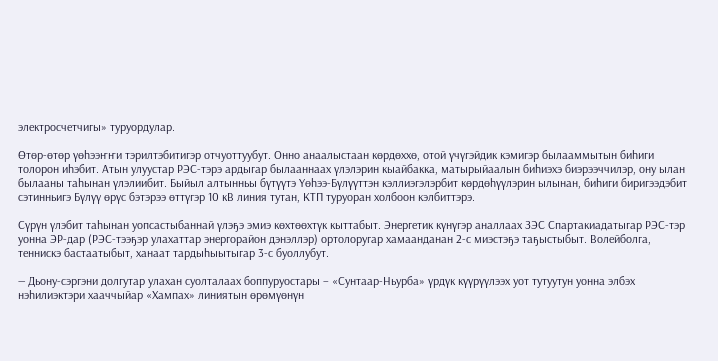электросчетчигы» туруордулар.

Өтөр-өтөр үөһээҥҥи тэрилтэбитигэр отчуоттуубут. Онно анаалыстаан көрдөххө, отой үчүгэйдик кэмигэр былааммытын биһиги толорон иһэбит. Атын улуустар РЭС-тэрэ ардыгар былааннаах үлэлэрин кыайбакка, матырыйаалын биһиэхэ биэрээччилэр, ону ылан былааны таһынан үлэлиибит. Быйыл алтынньы бүтүүтэ Үөһээ-Бүлүүттэн кэллиэгэлэрбит көрдөһүүлэрин ылынан, биһиги биригээдэбит сэтинньигэ Бүлүү өрүс бэтэрээ өттүгэр 10 кВ линия тутан, КТП туруоран холбоон кэлбиттэрэ.

Сүрүн үлэбит таһынан уопсастыбаннай үлэҕэ эмиэ көхтөөхтүк кыттабыт. Энергетик күнүгэр аналлаах ЗЭС Спартакиадатыгар РЭС-тэр уонна ЭР-дар (РЭС-тээҕэр улахаттар энергорайон дэнэллэр) ортолоругар хамаанданан 2-с миэстэҕэ таҕыстыбыт. Волейболга, теннискэ бастаатыбыт, ханаат тардыһыытыгар 3-с буоллубут.

— Дьону-сэргэни долгутар улахан суолталаах боппуруостары – «Сунтаар-Ньурба» үрдүк күүрүүлээх уот тутуутун уонна элбэх нэһилиэктэри хааччыйар «Хампах» линиятын өрөмүөнүн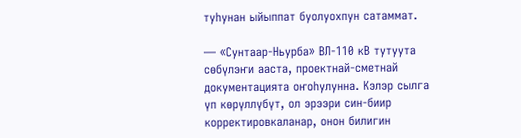туһунан ыйыппат буолуохпун сатаммат.

— «Сунтаар-Ньурба» ВЛ-110 кВ тутуута сөбүлэҥи ааста, проектнай-сметнай документацията оҥоһулунна. Кэлэр сылга үп көрүллүбүт, ол эрээри син-биир корректировкаланар, онон билигин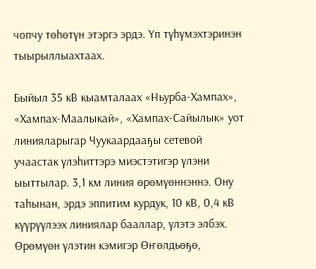чопчу төһөтүн этэргэ эрдэ. Үп түһүмэхтэринэн тыырыллыахтаах.

Быйыл 35 кВ кыамталаах «Ньурба-Хампах», «Хампах-Маалыкай», «Хампах-Сайылык» уот линияларыгар Чуукаардааҕы сетевой учаастак үлэһиттэрэ миэстэтигэр үлэни ыыттылар. 3,1 км линия өрөмүөннэннэ. Ону таһынан, эрдэ эппитим курдук, 10 кВ, 0,4 кВ күүрүүлээх линиялар бааллар, үлэтэ элбэх. Өрөмүөн үлэтин кэмигэр Өҥөлдьөҕө,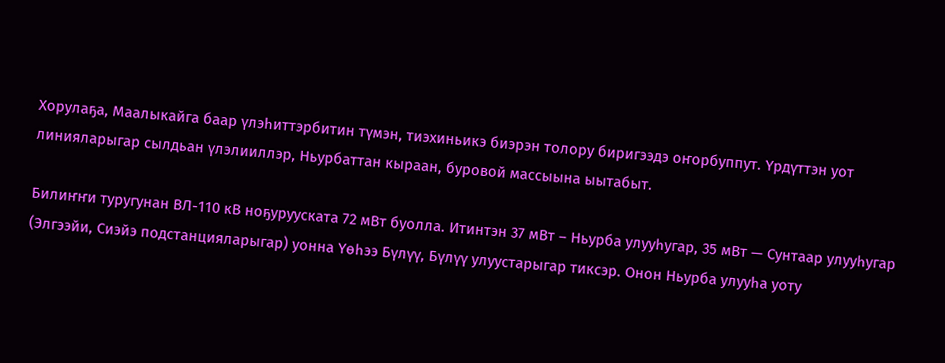Хорулаҕа, Маалыкайга баар үлэһиттэрбитин түмэн, тиэхиньикэ биэрэн толору биригээдэ оҥорбуппут. Үрдүттэн уот линияларыгар сылдьан үлэлииллэр, Ньурбаттан кыраан, буровой массыына ыытабыт.

Билиҥҥи туругунан ВЛ-110 кВ ноҕурууската 72 мВт буолла. Итинтэн 37 мВт – Ньурба улууһугар, 35 мВт — Сунтаар улууһугар (Элгээйи, Сиэйэ подстанцияларыгар) уонна Үөһээ Бүлүү, Бүлүү улуустарыгар тиксэр. Онон Ньурба улууһа уоту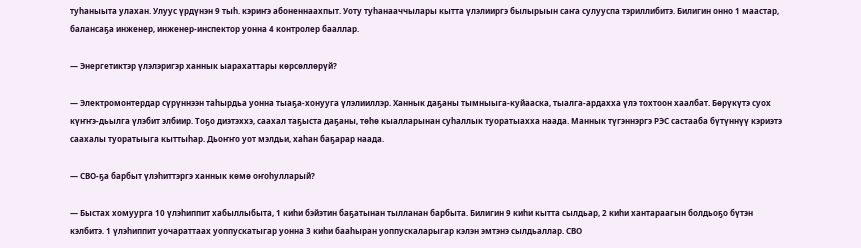туһаныыта улахан. Улуус үрдүнэн 9 тыһ. кэриҥэ абоненнаахпыт. Уоту туһанааччылары кытта үлэлииргэ былырыын саҥа сулууспа тэриллибитэ. Билигин онно 1 маастар, балансаҕа инженер, инженер-инспектор уонна 4 контролер бааллар.

— Энергетиктэр үлэлэригэр ханнык ыарахаттары көрсөллөрүй?

— Электромонтердар сүрүннээн таһырдьа уонна тыаҕа-хонууга үлэлииллэр. Ханнык даҕаны тымныыга-куйааска, тыалга-ардахха үлэ тохтоон хаалбат. Бөрүкүтэ суох күҥҥэ-дьылга үлэбит элбиир. Тоҕо диэтэххэ, саахал таҕыста даҕаны, төһө кыалларынан суһаллык туоратыахха наада. Маннык түгэннэргэ РЭС састааба бүтүннүү кэриэтэ саахалы туоратыыга кыттыһар. Дьоҥҥо уот мэлдьи, хаһан баҕарар наада.

— СВО-ҕа барбыт үлэһиттэргэ ханнык көмө оҥоһулларый?

— Быстах хомуурга 10 үлэһиппит хабыллыбыта, 1 киһи бэйэтин баҕатынан тылланан барбыта. Билигин 9 киһи кытта сылдьар, 2 киһи хантараагын болдьоҕо бүтэн кэлбитэ. 1 үлэһиппит уочараттаах уоппускатыгар уонна 3 киһи бааһыран уоппускаларыгар кэлэн эмтэнэ сылдьаллар. СВО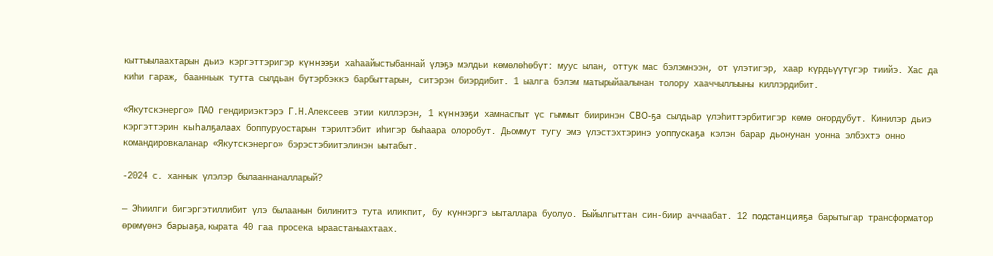кыттыылаахтарын дьиэ кэргэттэригэр күннээҕи хаһаайыстыбаннай үлэҕэ мэлдьи көмөлөһөбүт: муус ылан, оттук мас бэлэмнээн, от үлэтигэр, хаар күрдьүүтүгэр тиийэ. Хас да киһи гараж, баанньык тутта сылдьан бүтэрбэккэ барбыттарын, ситэрэн биэрдибит. 1 ыалга бэлэм матырыйаалынан толору хааччыллыыны киллэрдибит.

«Якутскэнерго» ПАО гендириэктэрэ Г.Н.Алексеев этии киллэрэн, 1 күннээҕи хамнаспыт үс гыммыт бииринэн СВО-ҕа сылдьар үлэһиттэрбитигэр көмө оҥордубут. Кинилэр дьиэ кэргэттэрин кыһалҕалаах боппуруостарын тэрилтэбит иһигэр быһаара олоробут. Дьоммут тугу эмэ үлэстэхтэринэ уоппускаҕа кэлэн барар дьонунан уонна элбэхтэ онно командировкаланар «Якутскэнерго» бэрэстэбиитэлинэн ыытабыт.

-2024 с. ханнык үлэлэр былааннаналларый?

— Эһиилги бигэргэтиллибит үлэ былаанын билиҥитэ тута иликпит, бу күннэргэ ыыталлара буолуо. Быйылгыттан син-биир аччаабат. 12 подстанцияҕа барытыгар трансформатор өрөмүөнэ барыаҕа, кырата 40 гаа просека ыраастаныахтаах.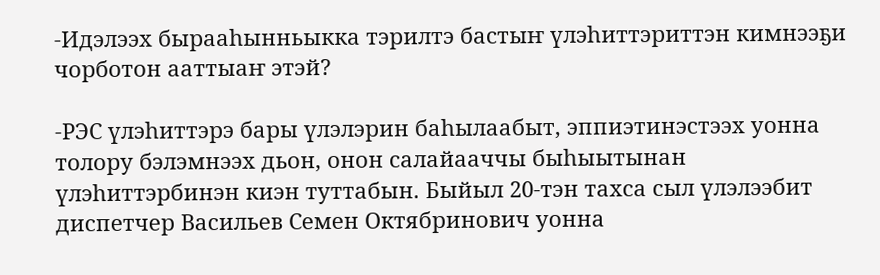-Идэлээх бырааһынньыкка тэрилтэ бастыҥ үлэһиттэриттэн кимнээҕи чорботон ааттыаҥ этэй?

-РЭС үлэһиттэрэ бары үлэлэрин баһылаабыт, эппиэтинэстээх уонна толору бэлэмнээх дьон, онон салайааччы быһыытынан үлэһиттэрбинэн киэн туттабын. Быйыл 20-тэн тахса сыл үлэлээбит диспетчер Васильев Семен Октябринович уонна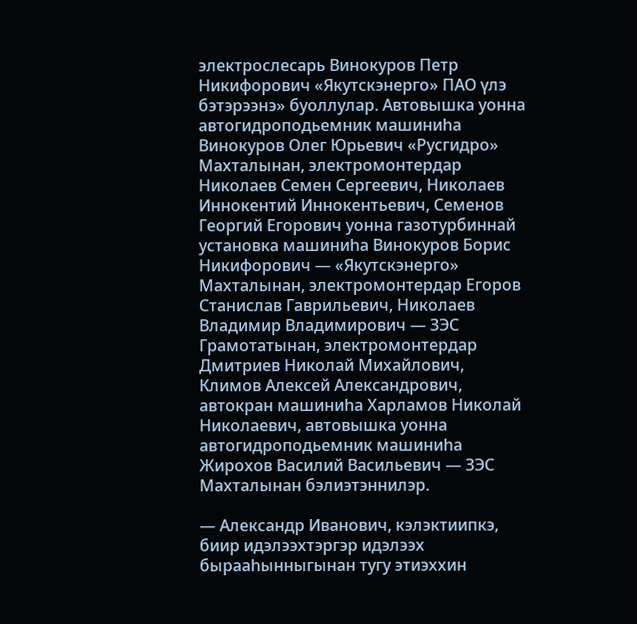электрослесарь Винокуров Петр Никифорович «Якутскэнерго» ПАО үлэ бэтэрээнэ» буоллулар. Автовышка уонна автогидроподьемник машиниһа Винокуров Олег Юрьевич «Русгидро» Махталынан, электромонтердар Николаев Семен Сергеевич, Николаев Иннокентий Иннокентьевич, Семенов Георгий Егорович уонна газотурбиннай установка машиниһа Винокуров Борис Никифорович — «Якутскэнерго» Махталынан, электромонтердар Егоров Станислав Гаврильевич, Николаев Владимир Владимирович — ЗЭС Грамотатынан, электромонтердар Дмитриев Николай Михайлович, Климов Алексей Александрович, автокран машиниһа Харламов Николай Николаевич, автовышка уонна автогидроподьемник машиниһа Жирохов Василий Васильевич — ЗЭС Махталынан бэлиэтэннилэр.

— Александр Иванович, кэлэктиипкэ, биир идэлээхтэргэр идэлээх бырааһынныгынан тугу этиэххин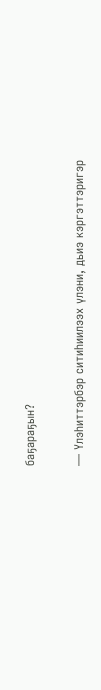баҕараҕын?

— Үлэһиттэрбэр ситиһиилээх үлэни, дьиэ кэргэттэригэр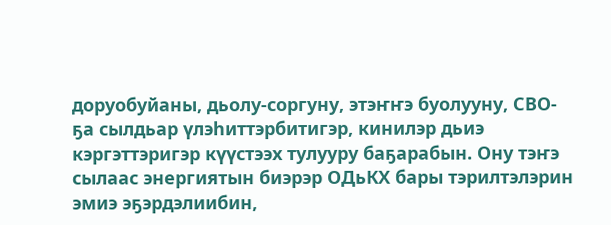доруобуйаны, дьолу-соргуну, этэҥҥэ буолууну, СВО-ҕа сылдьар үлэһиттэрбитигэр, кинилэр дьиэ кэргэттэригэр күүстээх тулууру баҕарабын. Ону тэҥэ сылаас энергиятын биэрэр ОДьКХ бары тэрилтэлэрин эмиэ эҕэрдэлиибин,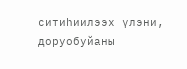ситиһиилээх үлэни, доруобуйаны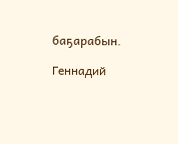баҕарабын.

Геннадий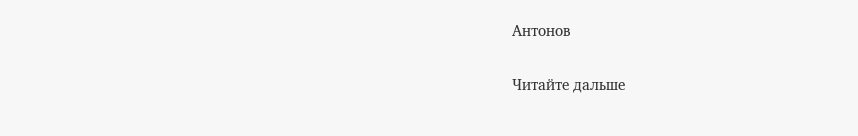Антонов

Читайте дальше